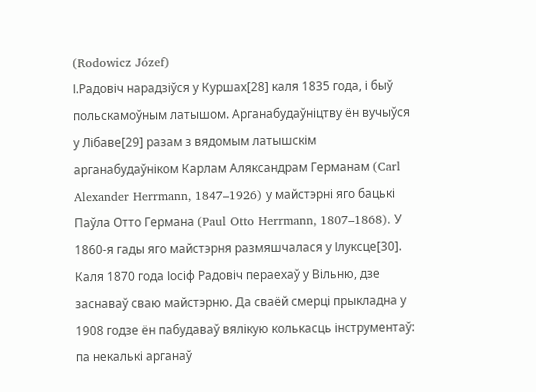(Rodowicz Józef)
І.Радовіч нарадзіўся у Куршах[28] каля 1835 года, і быў польскамоўным латышом. Арганабудаўніцтву ён вучыўся у Лібаве[29] разам з вядомым латышскім арганабудаўніком Карлам Аляксандрам Германам (Carl Alexander Herrmann, 1847–1926) у майстэрні яго бацькі Паўла Отто Германа (Paul Otto Herrmann, 1807–1868). У 1860-я гады яго майстэрня размяшчалася у Ілуксце[30]. Каля 1870 года Іосіф Радовіч пераехаў у Вільню, дзе заснаваў сваю майстэрню. Да сваёй смерці прыкладна у 1908 годзе ён пабудаваў вялікую колькасць інструментаў: па некалькі арганаў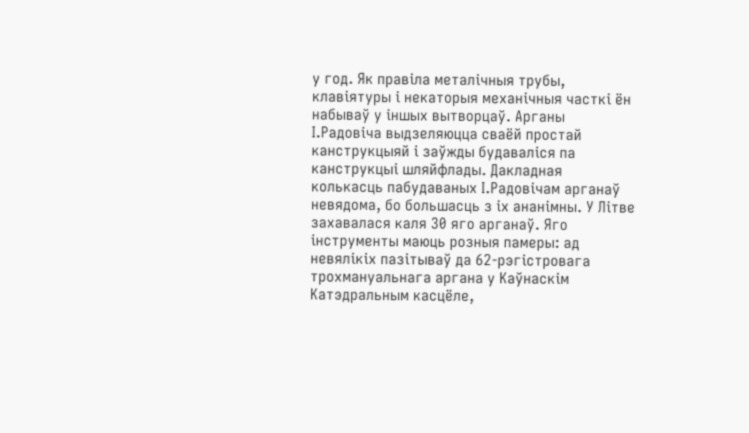у год. Як правіла металічныя трубы, клавіятуры і некаторыя механічныя часткі ён набываў у іншых вытворцаў. Арганы І.Радовіча выдзеляюцца сваёй простай канструкцыяй і заўжды будаваліся па канструкцыі шляйфлады. Дакладная колькасць пабудаваных І.Радовічам арганаў невядома, бо большасць з іх ананімны. У Літве захавалася каля 30 яго арганаў. Яго інструменты маюць розныя памеры: ад невялікіх пазітываў да 62-рэгістровага трохмануальнага аргана у Каўнаскім Катэдральным касцёле,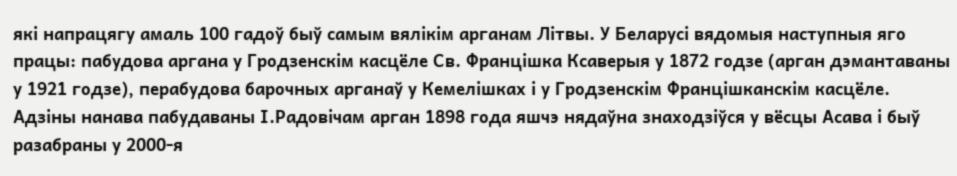які напрацягу амаль 100 гадоў быў самым вялікім арганам Літвы. У Беларусі вядомыя наступныя яго працы: пабудова аргана у Гродзенскім касцёле Св. Францішка Ксаверыя у 1872 годзе (арган дэмантаваны у 1921 годзе), перабудова барочных арганаў у Кемелішках і у Гродзенскім Францішканскім касцёле. Адзіны нанава пабудаваны І.Радовічам арган 1898 года яшчэ нядаўна знаходзіўся у вёсцы Асава і быў разабраны у 2000-я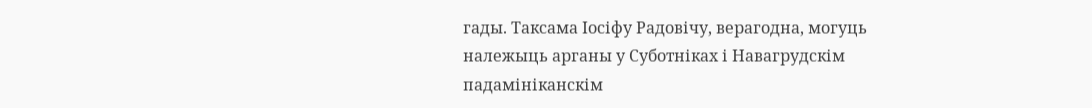гады. Таксама Іосіфу Радовічу, верагодна, могуць належыць арганы у Суботніках і Навагрудскім падамініканскім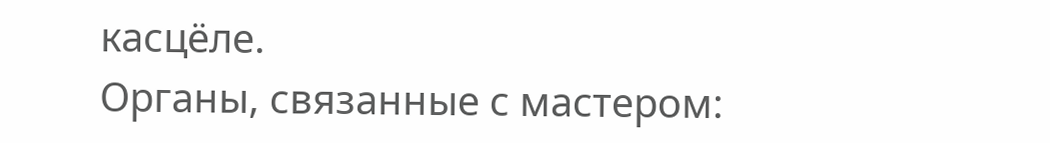касцёле.
Органы, связанные с мастером: